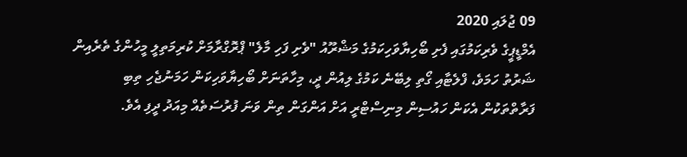09 ޖުލައި 2020
އެމްޑީޕީގެ ވެރިކަމުގައި ފެށި ބޯހިޔާވަހިކަމުގެ މަޝްރޫއު "ވެށި ފަހި މާލެ" ޕްރޮގްރާމަށް ކުރިމަތިލީ މީހުންގެ ތެރެއިން ޝަރުތު ހަމަވެ، ފްލެޓާއި ގޯތި ލިބޭނެ ކަމުގެ ލިއުން ދީ، މިހާތަނަށް ބޯހިޔާވަހިކަން ހަމަނުޖެހި ތިބި ފަރާތްތަކުން އެކަން ހައުސިން މިނިސްޓްރީ އަށް އަންގަން ތިން ވަނަ ފުރުސަތެއް މިއަދު ދީފި އެވެ.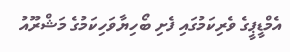އެމްޑީޕީގެ ވެރިކަމުގައި ފެށި ބޯހިޔާވަހިކަމުގެ މަޝްރޫއު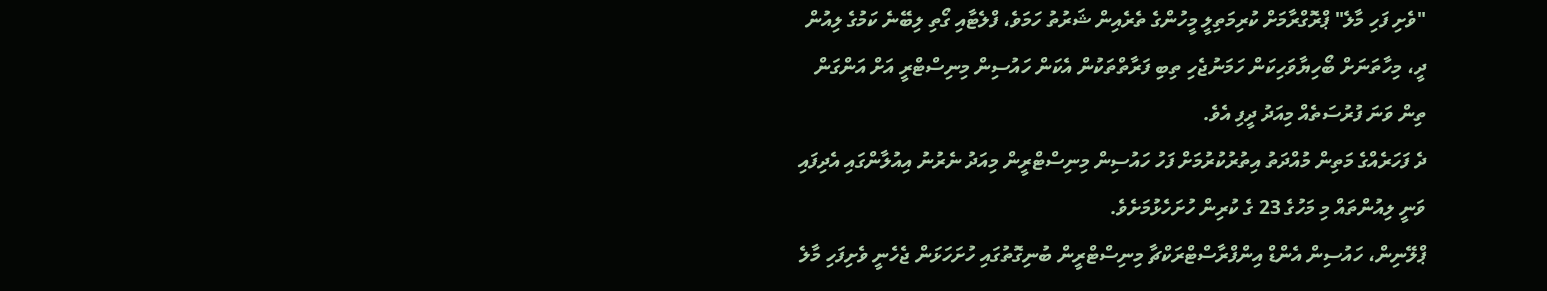"ވެށި ފަހި މާލެ" ޕްރޮގްރާމަށް ކުރިމަތިލީ މީހުންގެ ތެރެއިން ޝަރުތު ހަމަވެ، ފްލެޓާއި ގޯތި ލިބޭނެ ކަމުގެ ލިއުން ދީ، މިހާތަނަށް ބޯހިޔާވަހިކަން ހަމަނުޖެހި ތިބި ފަރާތްތަކުން އެކަން ހައުސިން މިނިސްޓްރީ އަށް އަންގަން ތިން ވަނަ ފުރުސަތެއް މިއަދު ދީފި އެވެ.
ދެ ފަހަރެއްގެ މަތިން މުއްދަތު އިތުރުކުރުމަށް ފަހު ހައުސިން މިނިސްޓްރީން މިއަދު ނެރުނު އިއުލާންގައި އެދިފައި ވަނީ ލިއުންތައް މި މަހުގެ 23 ގެ ކުރިން ހުށަހެޅުމަށެވެ.
ޕްލޭނިން، ހައުސިން އެންޑް އިންފްރާސްޓްރަކްޗާ މިނިސްޓްރީން ބުނިގޮތުގައި ހުށަހަޅަން ޖެހެނީ ވެށިފަހި މާލެ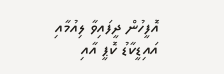އޮފީހުން ދީފައިވާ ލިއުމާއި އައިޑީކާޑު ކޮޕީ އާއި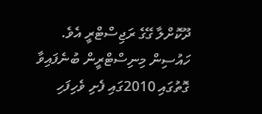ދޫކޮށްލާ ގޭގެ ރަޖިސްޓްރީ އެވެ.
ހައުސިން މިނިސްޓްރީން ބުނެފައިވާ ގޮތުގައި 2010ގައި ފެށި ވެހިފަހި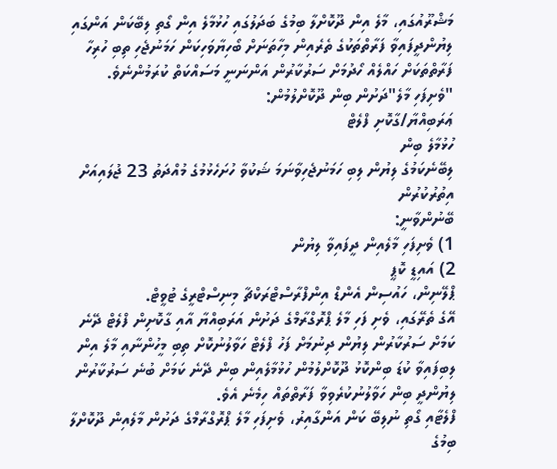މަޝްރޫއުގައި، މާލެ އިން ދޫކޮށްލާ ބިމުގެ ބަދަލުގައި ހުޅުމާލެ އިން ގޯތި ލިބޭކަން އަންގައި ލިޔުންދީފައިވާ ފަރާތްތަކުގެ ތެރެއިން މިހާތަނަށް ބޯހިޔާވަހިކަން ހަމަނުޖެހި ތިބި ހުރިހާ ފަރާތްތަކަށް ހައްލެއް ހޯދުމަށް ސަރުކާރުން އަންނަނީ މަސައްކަތް ކުރަމުންނެވެ.
"ވެށިފަހި މާލެ"ދަށުން ބިން ދޫކޮށްލުމުން:
ޢަރަބިއްޔާ/ގާކޮށި ފްލެޓް
ހުޅުމާލެ ބިން
ލިބޭނެކަމުގެ ލިޔުން ލިބި ހަމަނުޖެހިވާނަމަ ޝަކުވާ ހުށަހެޅުމުގެ މުއްދަތު 23 ޖުލައިއަށް އިތުރުކުރުން
ބޭނުންވާނީ:
1) ވެށިފަހި މާލެއިން ދީފައިވާ ލިޔުން
2) އައިޑީ ކޮޕީ
ޕްލޭނިން، ހައުސިން އެންޑް އިންފްރާސްޓްރަކްޗާ މިނިސްޓްރީގެ ޓުވީޓް.
އޭގެ ތެރޭގައި، ވެށި ފަހި މާލެ ޕްރޮގްރާމްގެ ދަށުން އަރަބިއްޔާ އާއި ގާކޮށިން ފްލެޓް ދޭނެ ކަމަށް ސަރުކާރުން ލިޔުން ދިނުމަށް ފަހު ފްލެޓް ހަވާލުނުކޮށް ތިބި މީހުންނާއި މާލެ އިން ލިބިފައިވާ ކުޑަ ބިންކޮޅު ދޫކޮށްލުމުން ހުޅުމާލެއިން ބިން ދޭނެ ކަމަށް ބުނެ ސަރުކާރުން ލިޔުންދީ ބިން ހަވާލުނުކުރެވިވާ ފަރާތްތައް ހިމެނެ އެވެ.
ފްލެޓާއި ގޯތި ނުލިބޭ ކަން އަންގާއިރު، ވެށިފަހި މާލެ ޕްރޮގްރާމްގެ ދަށުން މާލެއިން ދޫކޮށްލާ ބިމުގެ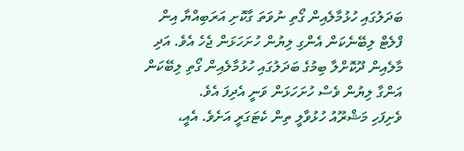ބަދަލުގައި ހުޅުމާލެއިން ގޯތި ނުވަތަ ގާކޮށި އަރަބިއްޔާ އިން ފްލެޓް ލިބޭނެކަން އެންގި ލިޔުން ހުށަހަޅަން ޖެހެ އެވެ. އަދި މާލެއިން ދޫކޮށްލާ ބިމުގެ ބަދަލުގައި ހުޅުމާލެއިން ގޯތި ލިބޭކަން އަންގާ ލިޔުން ވެސް ހުށަހަޅަން ވަނީ އެދިފަ އެވެ.
ވެށިފަހި މަޝްރޫއު ހުޅުވާލީ ތިން ކެޓަގަރީ އަށެވެ. އެއީ،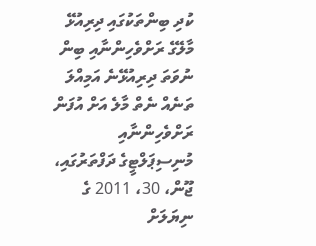ކުދި ބިންތަކުގައި ދިރިއުޅޭ މާލޭގެ ރަށްވެހިންނާއި ބިން ނުވަތަ ދިރިއުޅޭނެ އަމިއްލަ ތަނެއް ނެތް މާލެ އަށް އުފަން ރަށްވެހިންނާއި މުނިސިޕަލްޓީގެ ދަފްތަރުގައި، ޖޫން، 30، 2011 ގެ ނިޔަލަށް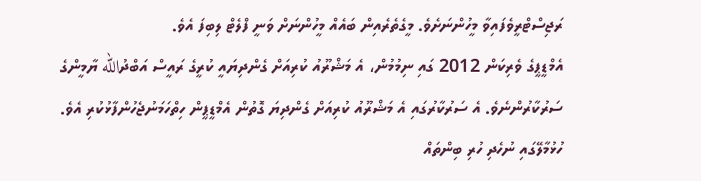ރަޖިސްޓްރީވެފައިވާ މީހުންނަށެވެ. މީގެތެރެއިން ބައެއް މީހުންނަށް ވަނީ ފްލެޓް ލިބިފަ އެވެ.
އެމްޑީޕީގެ ވެރިކަން 2012 ގައި ނިމުމުން، އެ މަޝްރޫއު ކުރިއަށް ގެންދިޔައީ ކުރީގެ ރައީސް އަބްދުالله ޔާމީންގެ ސަރުކާރުންނެވެ. އެ ސަރުކާރުގައި އެ މަޝްރޫއު ކުރިއަށް ގެންދިޔަ ގޮތުން އެމްޑީޕީން ހިތްހަމަނުޖެހުންފާޅުކުރި އެވެ.
ހުޅުމާލޭގައި ނުހެދި ހުރި ބިންތައް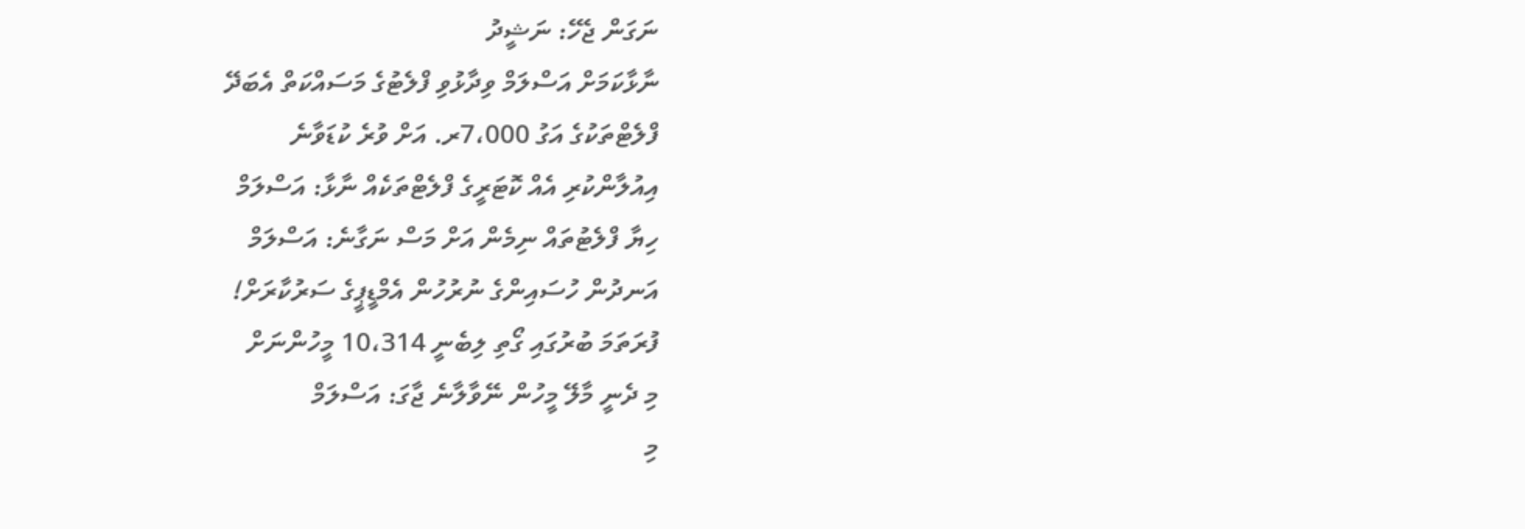ނަގަން ޖެހޭ: ނަޝީދު
ނާޅާކަމަށް އަސްލަމް ވިދާޅުވި ފްލެޓުގެ މަސައްކަތް އެބަދޭ
ފްލެޓްތަކުގެ އަގު 7،000ރ. އަށް ވުރެ ކުޑަވާނެ
އިއުލާންކުރި އެއް ކޮޓަރީގެ ފްލެޓްތަކެއް ނާޅާ: އަސްލަމް
ހިޔާ ފްލެޓުތައް ނިމެން އަށް މަސް ނަގާނެ: އަސްލަމް
އަނދުން ހުސައިންގެ ނުރުހުން އެމްޑީޕީގެ ސަރުކާރަށް!
ފުރަތަމަ ބުރުގައި ގޯތި ލިބެނީ 10،314 މީހުންނަށް
މި ދެނީ މާލޭ މީހުން ނޭވާލާނެ ޖާގަ: އަސްލަމް
މި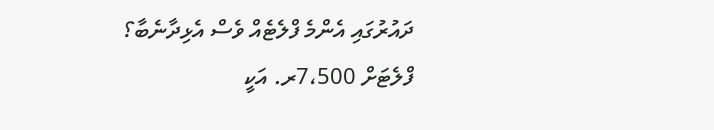ދައުރުގައި އެންމެ ފްލެޓެއް ވެސް އެޅިދާނެބާ؟
ފްލެޓަށް 7،500ރ. އަކީ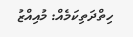ހިތްދަތިކަމެއް: މުއިއްޒު